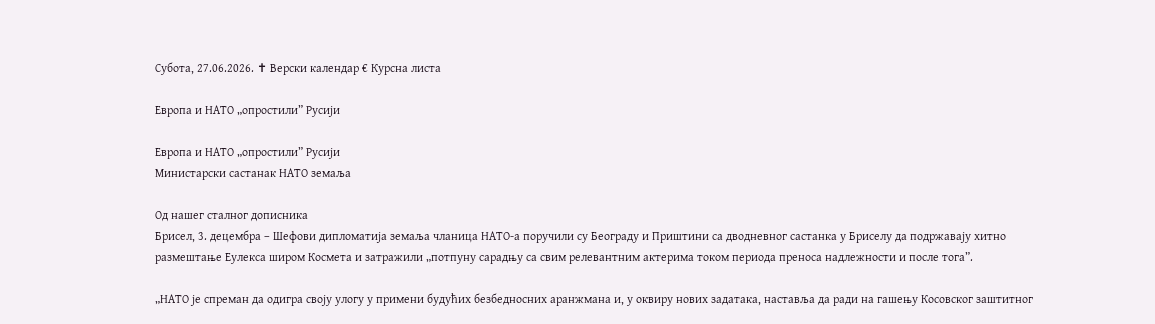Субота, 27.06.2026. ✝ Верски календар € Курсна листа

Европа и НАТО „опростили” Русији

Европа и НАТО „опростили” Русији
Министарски састанак НАТО земаља

Од нашег сталног дописника
Брисел, 3. децембра – Шефови дипломатија земаља чланица НАТО-а поручили су Београду и Приштини са дводневног састанка у Бриселу да подржавају хитно размештање Еулекса широм Космета и затражили „потпуну сарадњу са свим релевантним актерима током периода преноса надлежности и после тога”.

„НАТО је спреман да одигра своју улогу у примени будућих безбедносних аранжмана и, у оквиру нових задатака, наставља да ради на гашењу Косовског заштитног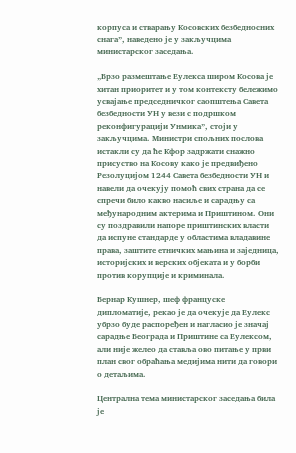корпуса и стварању Косовских безбедносних снага”, наведено је у закључцима министарског заседања.

„Брзо размештање Еулекса широм Косова је хитан приоритет и у том контексту бележимо усвајање председничког саопштења Савета безбедности УН у вези с подршком реконфигурацији Унмика”, стоји у закључцима. Министри спољних послова истакли су да ће Кфор задржати снажно присуство на Косову како је предвиђено Резолуцијом 1244 Савета безбедности УН и навели да очекују помоћ свих страна да се спречи било какво насиље и сарадњу са међународним актерима и Приштином. Они су поздравили напоре приштинских власти да испуне стандарде у областима владавине права, заштите етничких мањина и заједница, историјских и верских објеката и у борби против корупције и криминала.

Бернар Кушнер, шеф француске дипломатије, рекао је да очекује да Еулекс убрзо буде распоређен и нагласио је значај сарадње Београда и Приштине са Еулексом, али није желео да ставља ово питање у први план свог обраћања медијима нити да говори о детаљима.

Централна тема министарског заседања била је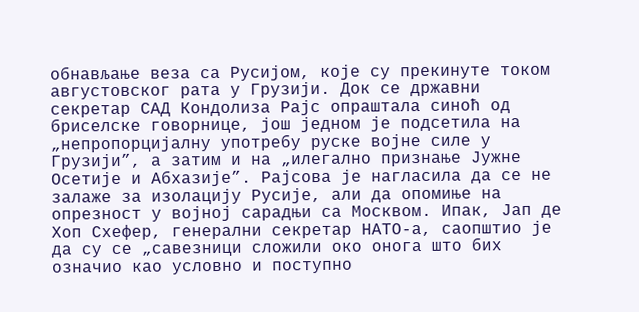обнављање веза са Русијом, које су прекинуте током августовског рата у Грузији. Док се државни секретар САД Кондолиза Рајс опраштала синоћ од бриселске говорнице, још једном је подсетила на „непропорцијалну употребу руске војне силе у Грузији”, а затим и на „илегално признање Јужне Осетије и Абхазије”. Рајсова је нагласила да се не залаже за изолацију Русије, али да опомиње на опрезност у војној сарадњи са Москвом. Ипак, Јап де Хоп Схефер, генерални секретар НАТО-а, саопштио је да су се „савезници сложили око онога што бих означио као условно и поступно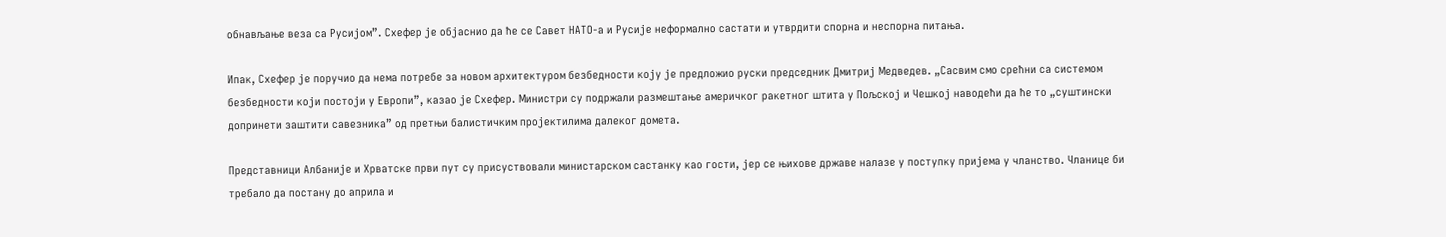обнављање веза са Русијом”. Схефер је објаснио да ће се Савет НАТО-а и Русије неформално састати и утврдити спорна и неспорна питања.

Ипак, Схефер је поручио да нема потребе за новом архитектуром безбедности коју је предложио руски председник Дмитриј Медведев. „Сасвим смо срећни са системом безбедности који постоји у Европи”, казао је Схефер. Министри су подржали размештање америчког ракетног штита у Пољској и Чешкој наводећи да ће то „суштински допринети заштити савезника” од претњи балистичким пројектилима далеког домета.

Представници Албаније и Хрватске први пут су присуствовали министарском састанку као гости, јер се њихове државе налазе у поступку пријема у чланство. Чланице би требало да постану до априла и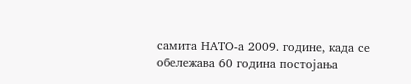самита НАТО-а 2009. године, када се обележава 60 година постојања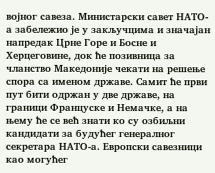војног савеза. Министарски савет НАТО-а забележио је у закључцима и значајан напредак Црне Горе и Босне и Херцеговине, док ће позивница за чланство Македоније чекати на решење спора са именом државе. Самит ће први пут бити одржан у две државе, на граници Француске и Немачке, а на њему ће се већ знати ко су озбиљни кандидати за будућег генералног секретара НАТО-а. Европски савезници као могућег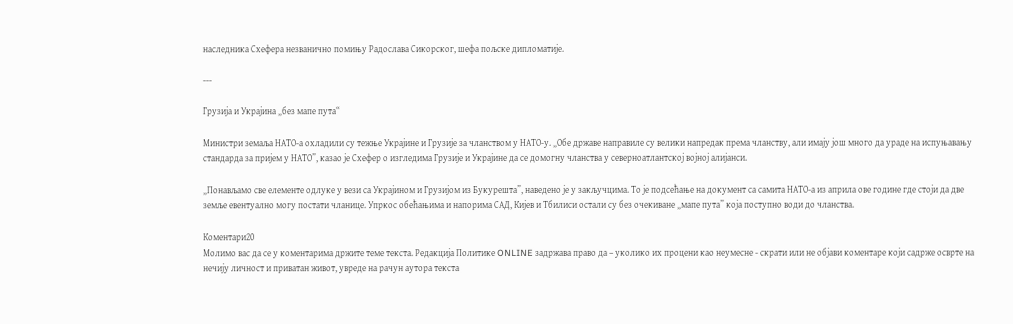наследника Схефера незванично помињу Радослава Сикорског, шефа пољске дипломатије.

---

Грузија и Украјина „без мапе пута“

Министри земаља НАТО-а охладили су тежње Украјине и Грузије за чланством у НАТО-у. „Обе државе направиле су велики напредак према чланству, али имају још много да ураде на испуњавању стандарда за пријем у НАТО”, казао је Схефер о изгледима Грузије и Украјине да се домогну чланства у северноатлантској војној алијанси.

„Понављамо све елементе одлуке у вези са Украјином и Грузијом из Букурешта”, наведено је у закључцима. То је подсећање на документ са самита НАТО-а из априла ове године где стоји да две земље евентуално могу постати чланице. Упркос обећањима и напорима САД, Кијев и Тбилиси остали су без очекиване „мапе пута” која поступно води до чланства.

Коментари20
Молимо вас да се у коментарима држите теме текста. Редакција Политике ONLINE задржава право да – уколико их процени као неумесне - скрати или не објави коментаре који садрже осврте на нечију личност и приватан живот, увреде на рачун аутора текста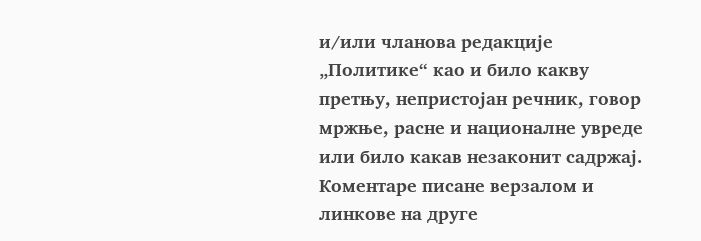и/или чланова редакције „Политике“ као и било какву претњу, непристојан речник, говор мржње, расне и националне увреде или било какав незаконит садржај. Коментаре писане верзалом и линкове на друге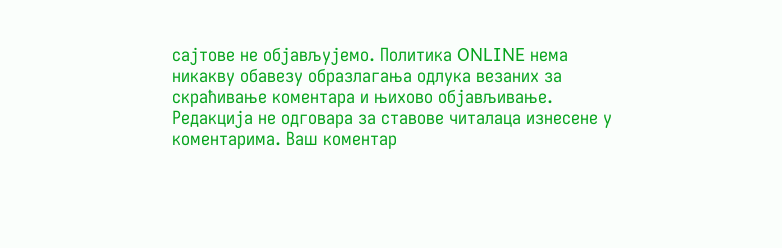сајтове не објављујемо. Политика ONLINE нема никакву обавезу образлагања одлука везаних за скраћивање коментара и њихово објављивање. Редакција не одговара за ставове читалаца изнесене у коментарима. Ваш коментар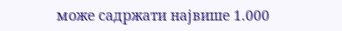може садржати највише 1.000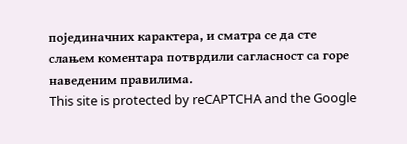појединачних карактера, и сматра се да сте слањем коментара потврдили сагласност са горе наведеним правилима.
This site is protected by reCAPTCHA and the Google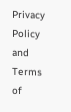Privacy Policy and Terms of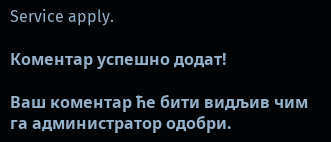Service apply.

Комeнтар успeшно додат!

Ваш комeнтар ћe бити видљив чим га администратор одобри.